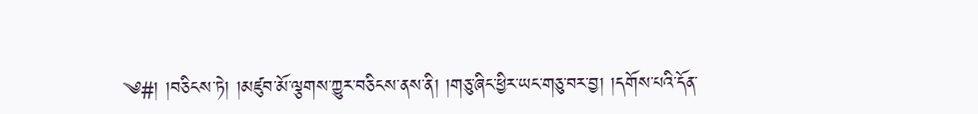༄#། །བཅིངས་ཏེ། །མཛུབ་མོ་ལྕགས་ཀྱུར་བཅིངས་ནས་ནི། །གཅུ་ཞིང་ཕྱིར་ཡང་གཅུ་བར་བྱ། །དགོས་པའི་དོན་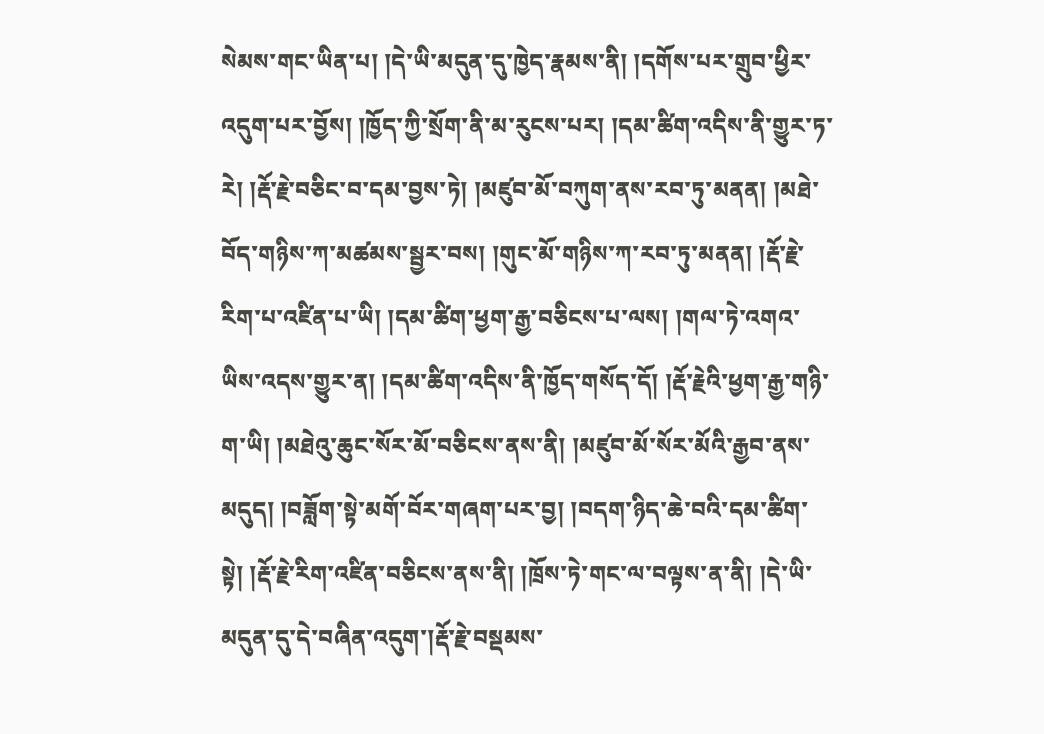སེམས་གང་ཡིན་པ། །དེ་ཡི་མདུན་དུ་ཁྱེད་རྣམས་ནི། །དགོས་པར་གྲུབ་ཕྱིར་འདུག་པར་བྱོས། །ཁྱོད་ཀྱི་སྲོག་ནི་མ་རུངས་པར། །དམ་ཚིག་འདིས་ནི་གྱུར་ཏ་རེ། །རྡོ་རྗེ་བཅིང་བ་དམ་བྱས་ཏེ། །མཛུབ་མོ་བཀུག་ནས་རབ་ཏུ་མནན། །མཐེ་བོད་གཉིས་ཀ་མཚམས་སྦྱར་བས། །གུང་མོ་གཉིས་ཀ་རབ་ཏུ་མནན། །རྡོ་རྗེ་རིག་པ་འཛིན་པ་ཡི། །དམ་ཚིག་ཕྱག་རྒྱ་བཅིངས་པ་ལས། །གལ་ཏེ་འགའ་ཡིས་འདས་གྱུར་ན། །དམ་ཚིག་འདིས་ནི་ཁྱོད་གསོད་དོ། །རྡོ་རྗེའི་ཕྱག་རྒྱ་གཉི་ག་ཡི། །མཐེའུ་ཆུང་སོར་མོ་བཅིངས་ནས་ནི། །མཛུབ་མོ་སོར་མོའི་རྒྱབ་ནས་མདུད། །བཟློག་སྟེ་མགོ་བོར་གཞག་པར་བྱ། །བདག་ཉིད་ཆེ་བའི་དམ་ཚིག་སྟེ། །རྡོ་རྗེ་རིག་འཛིན་བཅིངས་ནས་ནི། །ཁྲོས་ཏེ་གང་ལ་བལྟས་ན་ནི། །དེ་ཡི་མདུན་དུ་དེ་བཞིན་འདུག་།རྡོ་རྗེ་བསྡམས་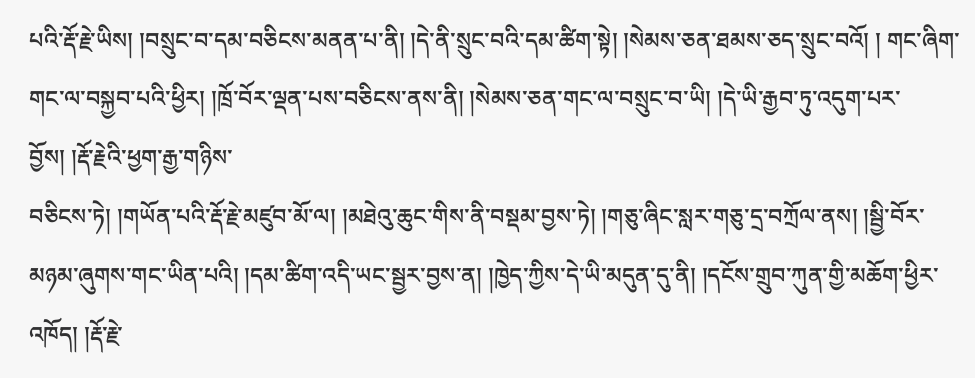པའི་རྡོ་རྗེ་ཡིས། །བསྲུང་བ་དམ་བཅིངས་མནན་པ་ནི། །དེ་ནི་སྲུང་བའི་དམ་ཚིག་སྟེ། །སེམས་ཅན་ཐམས་ཅད་སྲུང་བའོ། ། གང་ཞིག་གང་ལ་བསྐྱབ་པའི་ཕྱིར། །ཁྲོ་བོར་ལྡན་པས་བཅིངས་ནས་ནི། །སེམས་ཅན་གང་ལ་བསྲུང་བ་ཡི། །དེ་ཡི་རྒྱབ་ཏུ་འདུག་པར་བྱོས། །རྡོ་རྗེའི་ཕྱག་རྒྱ་གཉིས་
བཅིངས་ཏེ། །གཡོན་པའི་རྡོ་རྗེ་མཛུབ་མོ་ལ། །མཐེའུ་ཆུང་གིས་ནི་བསྡམ་བྱས་ཏེ། །གཅུ་ཞིང་སླར་གཅུ་དྲ་བཀྲོལ་ནས། །སྦྱི་བོར་མཉམ་ཞུགས་གང་ཡིན་པའི། །དམ་ཚིག་འདི་ཡང་སྦྱར་བྱས་ན། །ཁྱེད་ཀྱིས་དེ་ཡི་མདུན་དུ་ནི། །དངོས་གྲུབ་ཀུན་གྱི་མཆོག་ཕྱིར་འཁོད། །རྡོ་རྗེ་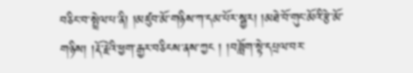བཅིང་བ་སྤྲེལ་པ་ནི། །མཛུབ་མོ་གཉིས་ཀ་དམ་པོར་སྦྱར། །མཐེ་བོ་གུང་མོའི་རྩེ་མོ་གཉིས། །རྡོ་རྗེའི་ཕྱག་རྒྱར་བཅིངས་ནས་ཀྱང ། །བཟློག་སྟེ་དཔྲལ་བར་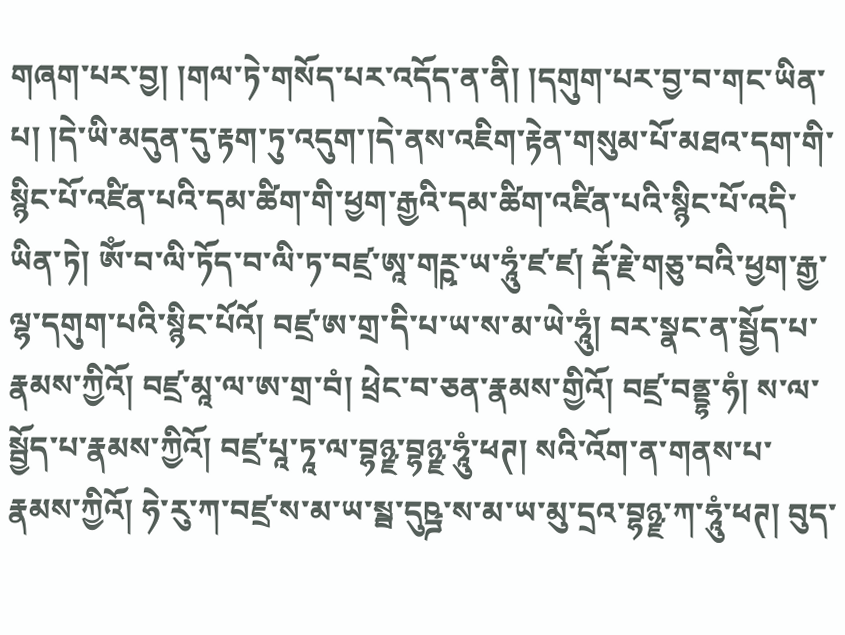གཞག་པར་བྱ། །གལ་ཏེ་གསོད་པར་འདོད་ན་ནི། །དགུག་པར་བྱ་བ་གང་ཡིན་པ། །དེ་ཡི་མདུན་དུ་རྟག་ཏུ་འདུག་།དེ་ནས་འཇིག་རྟེན་གསུམ་པོ་མཐའ་དག་གི་སྙིང་པོ་འཛིན་པའི་དམ་ཚིག་གི་ཕྱག་རྒྱའི་དམ་ཚིག་འཛིན་པའི་སྙིང་པོ་འདི་ཡིན་ཏེ། ཨོཾ་བ་ལི་ཏོད་བ་ལི་ཏ་བཛྲ་ཨཱ་གཪྵ་ཡ་ཧཱུཾ་ཛ་ཛ། རྡོ་རྗེ་གཅུ་བའི་ཕྱག་རྒྱ་ལྷ་དགུག་པའི་སྙིང་པོའོ། བཛྲ་ཨ་གྲ་དི་པ་ཡ་ས་མ་ཡེ་ཧཱུཾ། བར་སྣང་ན་སྦྱོད་པ་རྣམས་ཀྱིའོ། བཛྲ་མཱ་ལ་ཨ་གྲ་བཾ། ཕྲེང་བ་ཅན་རྣམས་གྱིའོ། བཛྲ་བནྡྷ་ཧཾ། ས་ལ་སྦྱོད་པ་རྣམས་ཀྱིའོ། བཛྲ་པཱ་ཏཱ་ལ་བྷཉྫ་བྷཉྫ་ཧཱུཾ་ཕཊ། སའི་འོག་ན་གནས་པ་རྣམས་ཀྱིའོ། ཧེ་རུ་ཀ་བཛྲ་ས་མ་ཡ་སྲྦ་དུཥྜ་ས་མ་ཡ་མུ་དྲའ་བྷཉྫ་ཀ་ཧཱུཾ་ཕཊ། བུད་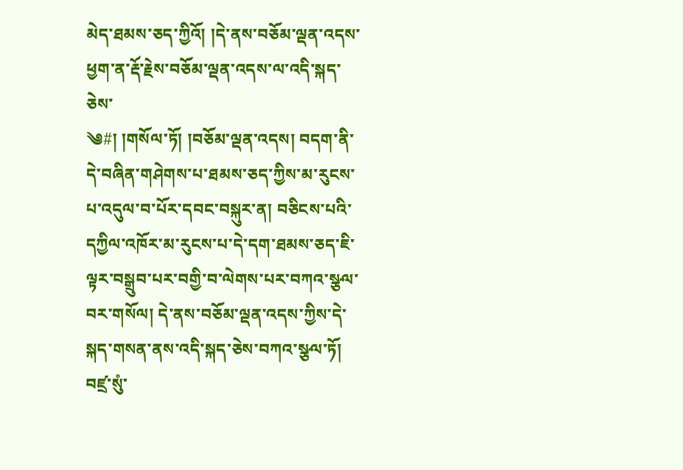མེད་ཐམས་ཅད་ཀྱིའོ། །དེ་ནས་བཅོམ་ལྡན་འདས་ཕྱག་ན་རྡོ་རྗེས་བཅོམ་ལྡན་འདས་ལ་འདི་སྐད་ཅེས་
༄#། །གསོལ་ཏོ། །བཅོམ་ལྡན་འདས། བདག་ནི་དེ་བཞིན་གཤེགས་པ་ཐམས་ཅད་ཀྱིས་མ་རུངས་པ་འདུལ་བ་པོར་དབང་བསྐུར་ན། བཅིངས་པའི་དཀྱིལ་འཁོར་མ་རུངས་པ་དེ་དག་ཐམས་ཅད་ཇི་ལྟར་བསྒྲུབ་པར་བགྱི་བ་ལེགས་པར་བཀའ་སྩལ་བར་གསོལ། དེ་ནས་བཅོམ་ལྡན་འདས་ཀྱིས་དེ་སྐད་གསན་ནས་འདི་སྐད་ཅེས་བཀའ་སྩལ་ཏོ། བཛྲ་སུཾ་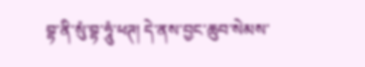བྷ་ནི་སུཾ་བྷ་ཧཱུཾ་ཕཊ། དེ་ནས་བྱང་ཆུབ་སེམས་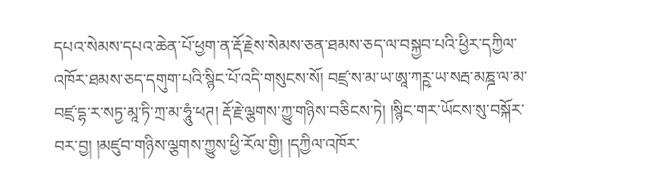དཔའ་སེམས་དཔའ་ཆེན་པོ་ཕྱག་ན་རྡོ་རྗེས་སེམས་ཅན་ཐམས་ཅད་ལ་བསྐྱབ་པའི་ཕྱིར་དཀྱིལ་འཁོར་ཐམས་ཅད་དགུག་པའི་སྙིང་པོ་འདི་གསུངས་སོ། བཛྲ་ས་མ་ཡ་ཨཱ་ཀཪྵ་ཡ་སརྦ་མཎྜ་ལ་མ་བཛྲ་དྷ་ར་སཏྱ་མཱ་ཏི་ཀྲ་མ་ཧཱུཾ་ཕཊ། རྡོ་རྗེ་ལྕགས་ཀྱུ་གཉིས་བཅིངས་ཏེ། །སྙིང་གར་ཡོངས་སུ་བསྐོར་བར་བྱ། །མཛུབ་གཉིས་ལྕགས་ཀྱུས་ཕྱི་རོལ་གྱི། །དཀྱིལ་འཁོར་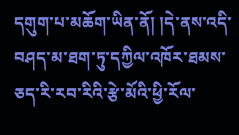དགུག་པ་མཆོག་ཡིན་ནོ། །དེ་ནས་འདི་བཤད་མ་ཐག་ཏུ་དཀྱིལ་འཁོར་ཐམས་ཅད་རི་རབ་རིའི་རྩེ་མོའི་ཕྱི་རོལ་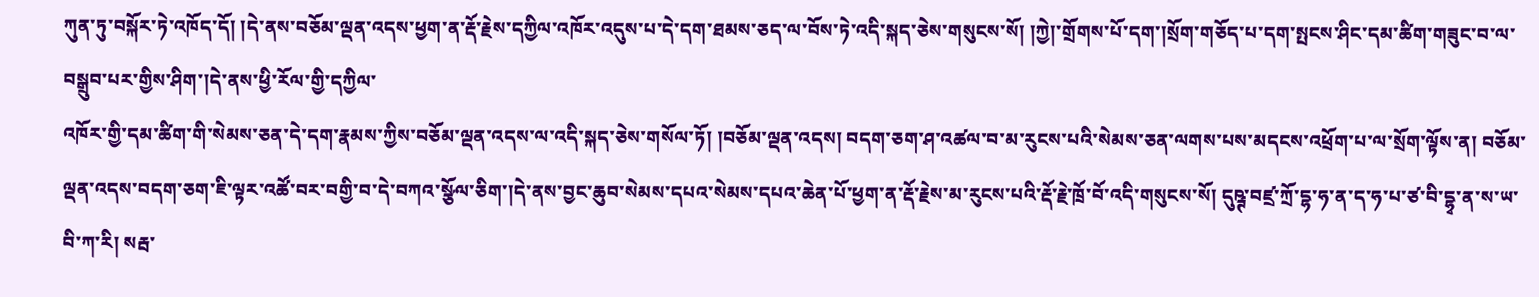ཀུན་ཏུ་བསྐོར་ཏེ་འཁོད་དོ། །དེ་ནས་བཅོམ་ལྡན་འདས་ཕྱག་ན་རྡོ་རྗེས་དཀྱིལ་འཁོར་འདུས་པ་དེ་དག་ཐམས་ཅད་ལ་བོས་ཏེ་འདི་སྐད་ཅེས་གསུངས་སོ། །ཀྱེ།་གྲོགས་པོ་དག་།སྲོག་གཅོད་པ་དག་སྤངས་ཤིང་དམ་ཚིག་གཟུང་བ་ལ་བསྒྲུབ་པར་གྱིས་ཤིག་།དེ་ནས་ཕྱི་རོལ་གྱི་དཀྱིལ་
འཁོར་གྱི་དམ་ཚིག་གི་སེམས་ཅན་དེ་དག་རྣམས་ཀྱིས་བཅོམ་ལྡན་འདས་ལ་འདི་སྐད་ཅེས་གསོལ་ཏོ། །བཅོམ་ལྡན་འདས། བདག་ཅག་ཤ་འཚལ་བ་མ་རུངས་པའི་སེམས་ཅན་ལགས་པས་མདངས་འཕྲོག་པ་ལ་སྲོག་ལྟོས་ན། བཅོམ་ལྡན་འདས་བདག་ཅག་ཇི་ལྟར་འཚོ་བར་བགྱི་བ་དེ་བཀའ་སྩོལ་ཅིག་།དེ་ནས་བྱང་ཆུབ་སེམས་དཔའ་སེམས་དཔའ་ཆེན་པོ་ཕྱག་ན་རྡོ་རྗེས་མ་རུངས་པའི་རྡོ་རྗེ་ཁྲོ་བོ་འདི་གསུངས་སོ། དུཥྚ་བཛྲ་ཀྲོ་དྷ་ཧ་ན་ད་ཧ་པ་ཙ་བི་དྷྭ་ན་ས་ཡ་བི་ཀ་རི། སརྦ་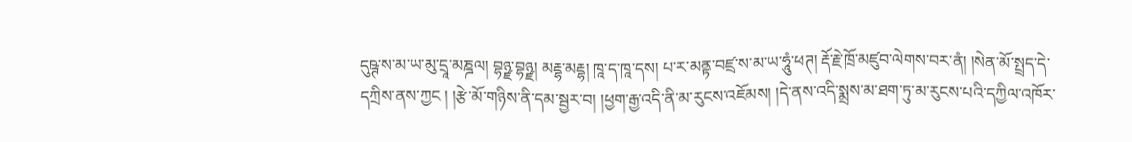དུཥྚ་ས་མ་ཡ་མུ་དྲཱ་མཎྜལ། བྷཉྫ་བྷཉྫ། མརྡྷ་མརྡྷ། ཁཱ་ད་ཁཱ་དས། པ་ར་མནྟ་བཛྲ་ས་མ་ཡ་ཧཱུཾ་ཕཊ། རྡོ་རྗེ་ཁྲོ་མཛུབ་ལེགས་བར་ནཾ། །སེན་མོ་སྤྲད་དེ་དཀྲིས་ནས་ཀྱང ། །རྩེ་མོ་གཉིས་ནི་དམ་སྦྱར་བ། །ཕྱག་རྒྱ་འདི་ནི་མ་རུངས་འཇོམས། །དེ་ནས་འདི་སྨྲས་མ་ཐག་ཏུ་མ་རུངས་པའི་དཀྱིལ་འཁོར་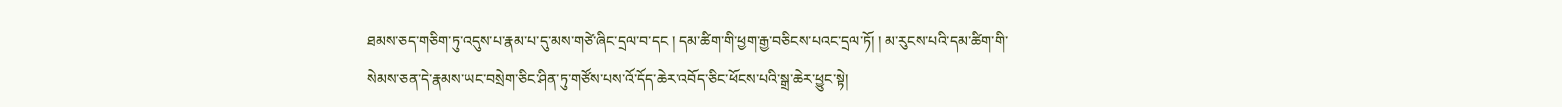ཐམས་ཅད་གཅིག་ཏུ་འདུས་པ་རྣམ་པ་དུ་མས་གཙེ་ཞིང་དྲལ་བ་དང ། དམ་ཚིག་གི་ཕྱག་རྒྱ་བཅིངས་པའང་དྲལ་ཏོ། ། མ་རུངས་པའི་དམ་ཚིག་གི་སེམས་ཅན་དེ་རྣམས་ཡང་བསྲེག་ཅིང་ཤིན་ཏུ་གཙོས་པས་འོ་དོད་ཆེར་འབོད་ཅིང་ཕོངས་པའི་སྒྲ་ཆེར་ཕྱུང་སྟེ།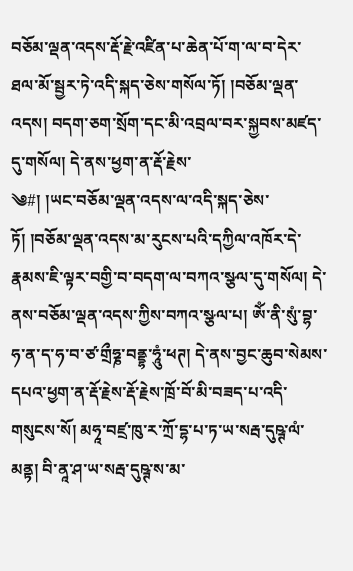བཅོམ་ལྡན་འདས་རྡོ་རྗེ་འཛིན་པ་ཆེན་པོ་ག་ལ་བ་དེར་ཐལ་མོ་སྦྱར་ཏེ་འདི་སྐད་ཅེས་གསོལ་ཏོ། །བཅོམ་ལྡན་འདས། བདག་ཅག་སྲོག་དང་མི་འབྲལ་བར་སྐྱབས་མཛད་དུ་གསོལ། དེ་ནས་ཕྱག་ན་རྡོ་རྗེས་
༄#། །ཡང་བཅོམ་ལྡན་འདས་ལ་འདི་སྐད་ཅེས་ཏོ། །བཅོམ་ལྡན་འདས་མ་རུངས་པའི་དཀྱིལ་འཁོར་དེ་རྣམས་ཇི་ལྟར་བགྱི་བ་བདག་ལ་བཀའ་སྩལ་དུ་གསོལ། དེ་ནས་བཅོམ་ལྡན་འདས་ཀྱིས་བཀའ་སྩལ་པ། ཨོཾ་ནི་སུཾ་བྷ་ཧ་ན་ད་ཧ་བ་ཙ་གྲྀཧྞ་བནྡྷ་ཧཱུཾ་ཕཊ། དེ་ནས་བྱང་ཆུབ་སེམས་དཔའ་ཕྱག་ན་རྡོ་རྗེས་རྡོ་རྗེས་ཁྲོ་བོ་མི་བཟད་པ་འདི་གསུངས་སོ། མཧཱ་བཛྲ་ཁུ་ར་ཀྲོ་དྷ་པ་ཏ་ཡ་སརྦ་དུཥྚ་ལཾ་མནྟ། བི་ནཱ་ཤ་ཡ་སརྦ་དུཥྚ་ས་མ་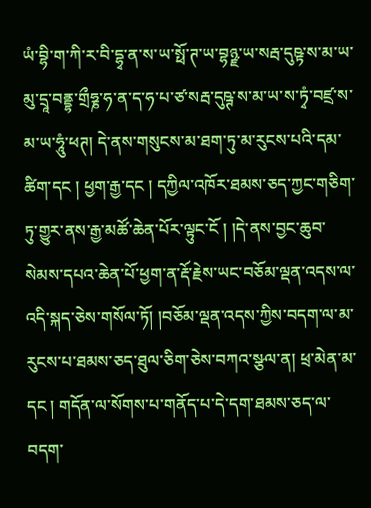ཡཾ་བྷི་ག་ཀི་ར་བི་དྷྭ་ན་ས་ཡ་སྥོ་ཊ་ཡ་བྷཉྫ་ཡ་སརྦ་དུཥྟ་ས་མ་ཡ་མུ་དྲཱ་བནྡྷ་གྲྀཧྞ་ཧ་ན་ད་ཧ་པ་ཙ་སརྦ་དུཥྚ་ས་མ་ཡ་ས་ཏྭཾ་བཛྲ་ས་མ་ཡ་ཧཱུཾ་ཕཊ། དེ་ནས་གསུངས་མ་ཐག་ཏུ་མ་རུངས་པའི་དམ་ཚིག་དང ། ཕྱག་རྒྱ་དང ། དཀྱིལ་འཁོར་ཐམས་ཅད་ཀྱང་གཅིག་ཏུ་གྱུར་ནས་རྒྱ་མཚོ་ཆེན་པོར་ལྟུང་ངོ ། །དེ་ནས་བྱང་ཆུབ་སེམས་དཔའ་ཆེན་པོ་ཕྱག་ན་རྡོ་རྗེས་ཡང་བཅོམ་ལྡན་འདས་ལ་འདི་སྐད་ཅེས་གསོལ་ཏོ། །བཅོམ་ལྡན་འདས་ཀྱིས་བདག་ལ་མ་རུངས་པ་ཐམས་ཅད་ཐུལ་ཅིག་ཅེས་བཀའ་སྩལ་ན། ཕྲ་མེན་མ་དང ། གདོན་ལ་སོགས་པ་གནོད་པ་དེ་དག་ཐམས་ཅད་ལ་བདག་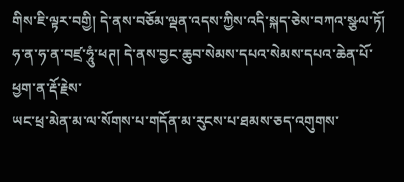གིས་ཇི་ལྟར་བགྱི། དེ་ནས་བཅོམ་ལྡན་འདས་ཀྱིས་འདི་སྐད་ཅེས་བཀའ་སྩལ་ཏོ། ཧ་ན་ཧ་ན་བཛྲ་ཧཱུཾ་ཕཊ། དེ་ནས་བྱང་ཆུབ་སེམས་དཔའ་སེམས་དཔའ་ཆེན་པོ་ཕྱག་ན་རྡོ་རྗེས་
ཡང་ཕྲ་མེན་མ་ལ་སོགས་པ་གདོན་མ་རུངས་པ་ཐམས་ཅད་འགུགས་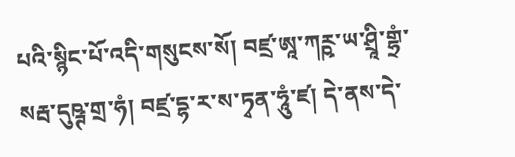པའི་སྙིང་པོ་འདི་གསུངས་སོ། བཛྲ་ཨཱ་ཀཪྵ་ཡ་ཤྲཱི་གྷྲཾ་སརྦ་དུཥྚ་གྲ་ཧཾ། བཛྲ་དྷ་ར་ས་ཏྭན་ཧཱུཾ་ཛ། དེ་ནས་དེ་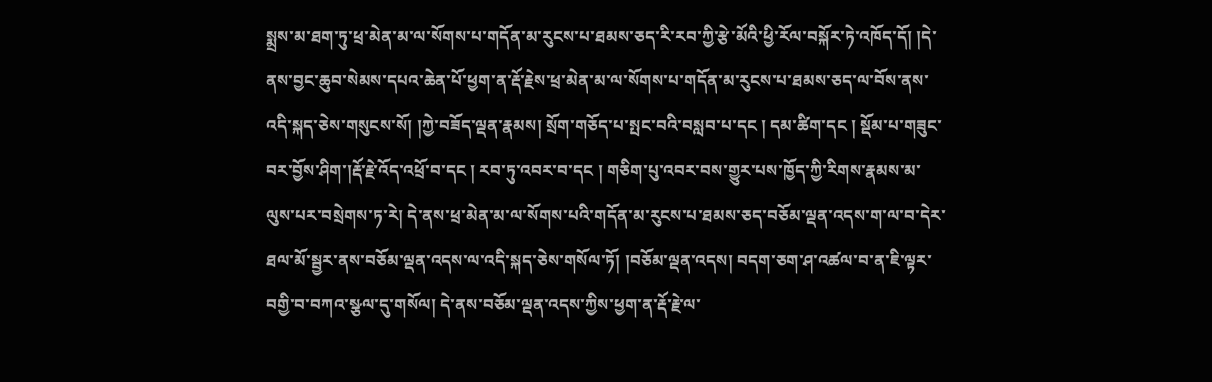སྨྲས་མ་ཐག་ཏུ་ཕྲ་མེན་མ་ལ་སོགས་པ་གདོན་མ་རུངས་པ་ཐམས་ཅད་རི་རབ་ཀྱི་རྩེ་མོའི་ཕྱི་རོལ་བསྐོར་ཏེ་འཁོད་དོ། །དེ་ནས་བྱང་ཆུབ་སེམས་དཔའ་ཆེན་པོ་ཕྱག་ན་རྡོ་རྗེས་ཕྲ་མེན་མ་ལ་སོགས་པ་གདོན་མ་རུངས་པ་ཐམས་ཅད་ལ་བོས་ནས་འདི་སྐད་ཅེས་གསུངས་སོ། །ཀྱེ་བཟོད་ལྡན་རྣམས། སྲོག་གཅོད་པ་སྤང་བའི་བསླབ་པ་དང ། དམ་ཚིག་དང ། སྡོམ་པ་གཟུང་བར་བྱོས་ཤིག་།རྡོ་རྗེ་འོད་འཕྲོ་བ་དང ། རབ་ཏུ་འབར་བ་དང ། གཅིག་པུ་འབར་བས་གྱུར་པས་ཁྱོད་ཀྱི་རིགས་རྣམས་མ་ལུས་པར་བསྲེགས་ཏ་རེ། དེ་ནས་ཕྲ་མེན་མ་ལ་སོགས་པའི་གདོན་མ་རུངས་པ་ཐམས་ཅད་བཅོམ་ལྡན་འདས་ག་ལ་བ་དེར་ཐལ་མོ་སྦྱར་ནས་བཅོམ་ལྡན་འདས་ལ་འདི་སྐད་ཅེས་གསོལ་ཏོ། །བཅོམ་ལྡན་འདས། བདག་ཅག་ཤ་འཚལ་བ་ན་ཇི་ལྟར་བགྱི་བ་བཀའ་སྩལ་དུ་གསོལ། དེ་ནས་བཅོམ་ལྡན་འདས་ཀྱིས་ཕྱག་ན་རྡོ་རྗེ་ལ་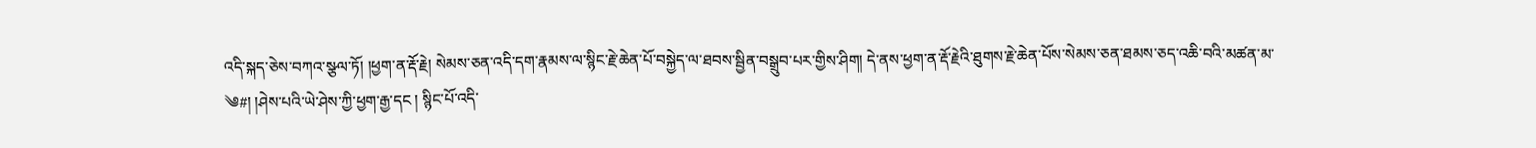འདི་སྐད་ཅེས་བཀའ་སྩལ་ཏོ། །ཕྱག་ན་རྡོ་རྗེ། སེམས་ཅན་འདི་དག་རྣམས་ལ་སྙིང་རྗེ་ཆེན་པོ་བསྐྱེད་ལ་ཐབས་སྦྱིན་བསྒྲུབ་པར་གྱིས་ཤིག། དེ་ནས་ཕྱག་ན་རྡོ་རྗེའི་ཐུགས་རྗེ་ཆེན་པོས་སེམས་ཅན་ཐམས་ཅད་འཆི་བའི་མཚན་མ་
༄#། །ཤེས་པའི་ཡེ་ཤེས་ཀྱི་ཕྱག་རྒྱ་དང ། སྙིང་པོ་འདི་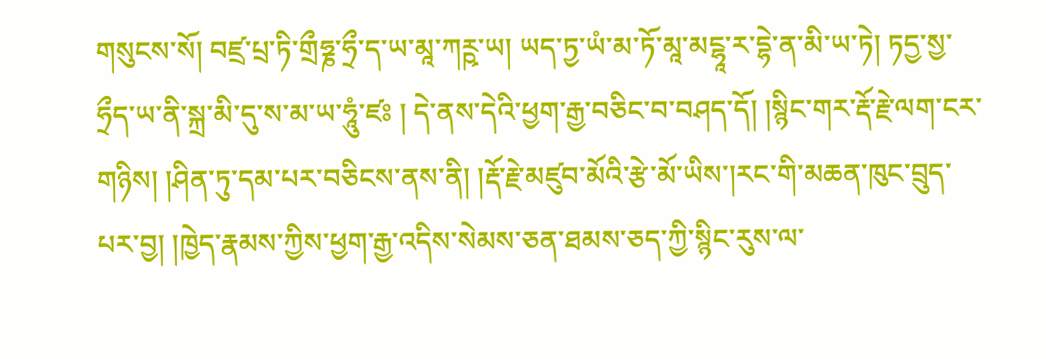གསུངས་སོ། བཛྲ་པྲ་ཏི་གྲྀཧྞ་ཧྲྀ་ད་ཡ་མཱ་ཀཪྵ་ཡ། ཡད་ཏྱ་ཡཾ་མ་ཏོ་མཱ་མངྷཱ་ར་དྷེ་ན་མི་ཡ་ཏེ། ཏདྱ་སྱ་ཧྲྀད་ཡ་ནི་སྐྲ་མི་དུ་ས་མ་ཡ་ཧཱུཾ་ཛཿ ། དེ་ནས་དེའི་ཕྱག་རྒྱ་བཅིང་བ་བཤད་དོ། །སྙིང་གར་རྡོ་རྗེ་ལག་ངར་གཉིས། །ཤིན་ཏུ་དམ་པར་བཅིངས་ནས་ནི། །རྡོ་རྗེ་མཛུབ་མོའི་རྩེ་མོ་ཡིས་།རང་གི་མཆན་ཁུང་བྲུད་པར་བྱ། །ཁྱེད་རྣམས་ཀྱིས་ཕྱག་རྒྱ་འདིས་སེམས་ཅན་ཐམས་ཅད་ཀྱི་སྙིང་རུས་ལ་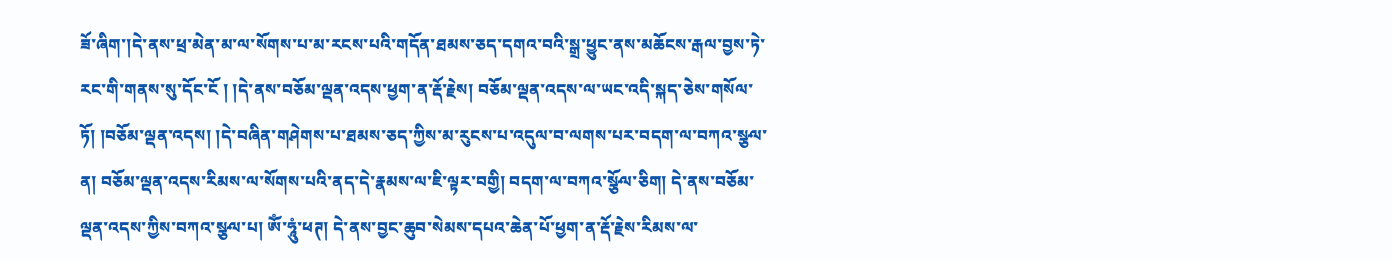ཟོ་ཞིག་།དེ་ནས་ཕྲ་མེན་མ་ལ་སོགས་པ་མ་རངས་པའི་གདོན་ཐམས་ཅད་དགའ་བའི་སྒྲ་ཕྱུང་ནས་མཆོངས་རྒལ་བྱས་ཏེ་རང་གི་གནས་སུ་དོང་ངོ ། །དེ་ནས་བཅོམ་ལྡན་འདས་ཕྱག་ན་རྡོ་རྗེས། བཅོམ་ལྡན་འདས་ལ་ཡང་འདི་སྐད་ཅེས་གསོལ་ཏོ། །བཅོམ་ལྡན་འདས། །དེ་བཞིན་གཤེགས་པ་ཐམས་ཅད་ཀྱིས་མ་རུངས་པ་འདུལ་བ་ལགས་པར་བདག་ལ་བཀའ་སྩལ་ན། བཅོམ་ལྡན་འདས་རིམས་ལ་སོགས་པའི་ནད་དེ་རྣམས་ལ་ཇི་ལྟར་བགྱི། བདག་ལ་བཀའ་སྩོལ་ཅིག། དེ་ནས་བཅོམ་ལྡན་འདས་ཀྱིས་བཀའ་སྩལ་པ། ཨོཾ་ཧཱུཾ་ཕཊ། དེ་ནས་བྱང་ཆུབ་སེམས་དཔའ་ཆེན་པོ་ཕྱག་ན་རྡོ་རྗེས་རིམས་ལ་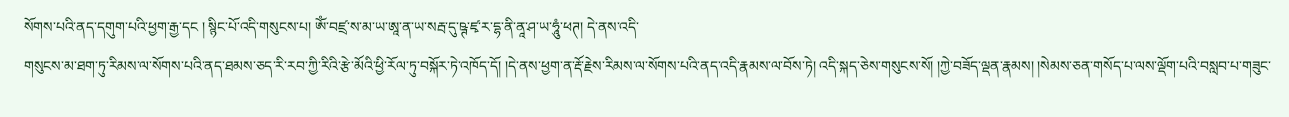སོགས་པའི་ནད་དགུག་པའི་ཕྱག་རྒྱ་དང ། སྙིང་པོ་འདི་གསུངས་པ། ཨོཾ་བཛྲ་ས་མ་ཡ་ཨཱ་ན་ཡ་སརྦ་དུ་ཥྚ་ཛྭ་ར་དྷ་ནི་ནཱ་ཤ་ཡ་ཧཱུཾ་ཕཊ། དེ་ནས་འདི་
གསུངས་མ་ཐག་ཏུ་རིམས་ལ་སོགས་པའི་ནད་ཐམས་ཅད་རི་རབ་ཀྱི་རིའི་རྩེ་མོའི་ཕྱི་རོལ་ཏུ་བསྐོར་ཏེ་འཁོད་དོ། །དེ་ནས་ཕྱག་ན་རྡོ་རྗེས་རིམས་ལ་སོགས་པའི་ནད་འདི་རྣམས་ལ་བོས་ཏེ། འདི་སྐད་ཅེས་གསུངས་སོ། །ཀྱེ་བཟོད་ལྡན་རྣམས། །སེམས་ཅན་གསོད་པ་ལས་ལྡོག་པའི་བསླབ་པ་གཟུང་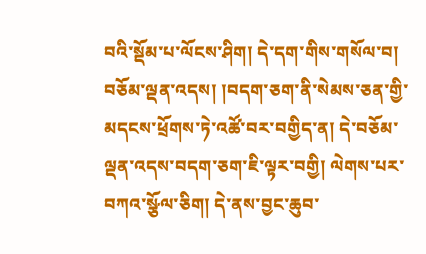བའི་སྡོམ་པ་ལོངས་ཤིག། དེ་དག་གིས་གསོལ་བ། བཅོམ་ལྡན་འདས། །བདག་ཅག་ནི་སེམས་ཅན་གྱི་མདངས་ཕྲོགས་ཏེ་འཚོ་བར་བགྱིད་ན། དེ་བཅོམ་ལྡན་འདས་བདག་ཅག་ཇི་ལྟར་བགྱི། ལེགས་པར་བཀའ་སྩོལ་ཅིག། དེ་ནས་བྱང་ཆུབ་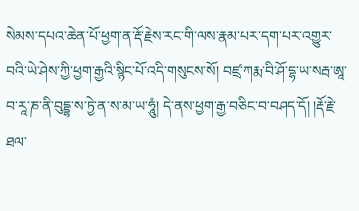སེམས་དཔའ་ཆེན་པོ་ཕྱག་ན་རྡོ་རྗེས་རང་གི་ལས་རྣམ་པར་དག་པར་འགྱུར་བའི་ཡེ་ཤེས་ཀྱི་ཕྱག་རྒྱའི་སྙིང་པོ་འདི་གསུངས་སོ། བཛྲ་ཀརྨ་བི་ཤོ་དྷ་ཡ་སརྦ་ཨཱ་བ་རཱ་ཎ་ནི་བུདྡྷ་ས་ཏྱེ་ན་ས་མ་ཡ་ཧཱུཾ། དེ་ནས་ཕྱག་རྒྱ་བཅིང་བ་བཤད་དོ། །རྡོ་རྗེ་ཐལ་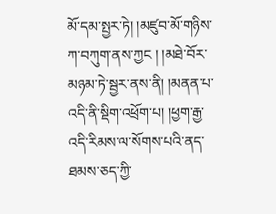མོ་དམ་སྤྱར་ཏེ། །མཛུབ་མོ་གཉིས་ཀ་བཀུག་ནས་ཀྱང ། །མཐེ་བོར་མཉམ་ཏེ་སྦྱར་ནས་ནི། །མནན་པ་འདི་ནི་སྡིག་འཕྲོག་པ། །ཕྱག་རྒྱ་འདི་རིམས་ལ་སོགས་པའི་ནད་ཐམས་ཅད་ཀྱི་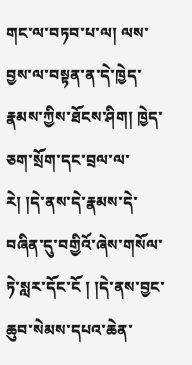གང་ལ་བཏབ་པ་ལ། ལས་བྱས་ལ་བསྟན་ན་དེ་ཁྱེད་རྣམས་ཀྱིས་ཐོངས་ཤིག། ཁྱེད་ཅག་སྲོག་དང་བྲལ་ལ་རེ། །དེ་ནས་དེ་རྣམས་དེ་བཞིན་དུ་བགྱིའོ་ཞེས་གསོལ་ཏེ་སླར་དོང་ངོ ། །དེ་ནས་བྱང་ཆུབ་སེམས་དཔའ་ཆེན་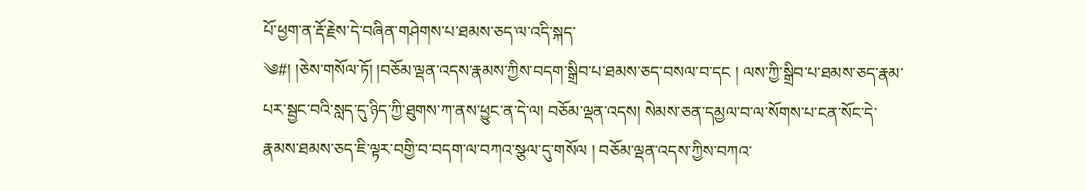པོ་ཕྱག་ན་རྡོ་རྗེས་དེ་བཞིན་གཤེགས་པ་ཐམས་ཅད་ལ་འདི་སྐད་
༄#། །ཅེས་གསོལ་ཏོ། །བཅོམ་ལྡན་འདས་རྣམས་ཀྱིས་བདག་སྒྲིབ་པ་ཐམས་ཅད་བསལ་བ་དང ། ལས་ཀྱི་སྒྲིབ་པ་ཐམས་ཅད་རྣམ་པར་སྦྱང་བའི་སླད་དུ་ཉིད་ཀྱི་ཐུགས་ཀ་ནས་ཕྱུང་ན་དེ་ལ། བཅོམ་ལྡན་འདས། སེམས་ཅན་དམྱལ་བ་ལ་སོགས་པ་ངན་སོང་དེ་རྣམས་ཐམས་ཅད་ཇི་ལྟར་བགྱི་བ་བདག་ལ་བཀའ་སྩལ་དུ་གསོལ ། བཅོམ་ལྡན་འདས་ཀྱིས་བཀའ་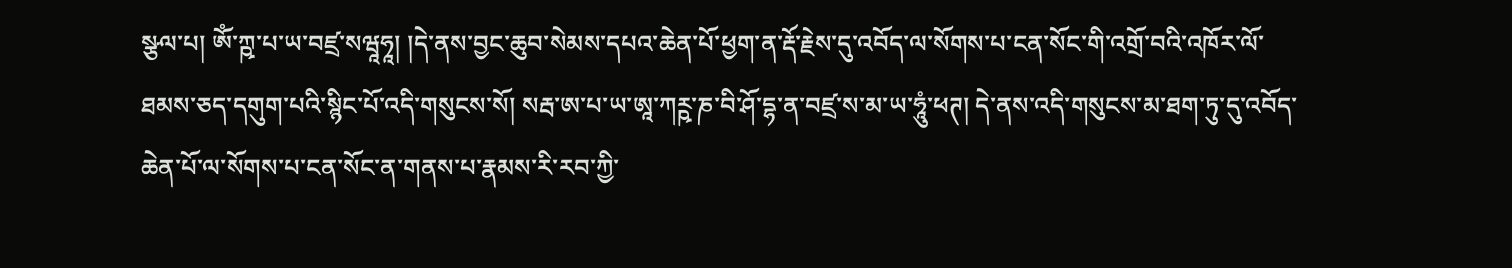སྩལ་པ། ཨོཾ་ཀྵ་པ་ཡ་བཛྲ་སཝཱཧཱ། །དེ་ནས་བྱང་ཆུབ་སེམས་དཔའ་ཆེན་པོ་ཕྱག་ན་རྡོ་རྗེས་དུ་འབོད་ལ་སོགས་པ་ངན་སོང་གི་འགྲོ་བའི་འཁོར་ལོ་ཐམས་ཅད་དགུག་པའི་སྙིང་པོ་འདི་གསུངས་སོ། སརྦ་ཨ་པ་ཡ་ཨཱ་ཀཪྵ་ཎ་བི་ཤོ་དྷ་ན་བཛྲ་ས་མ་ཡ་ཧཱུཾ་ཕཊ། དེ་ནས་འདི་གསུངས་མ་ཐག་ཏུ་དུ་འབོད་ཆེན་པོ་ལ་སོགས་པ་ངན་སོང་ན་གནས་པ་རྣམས་རི་རབ་ཀྱི་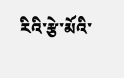རིའི་རྩེ་མོའི་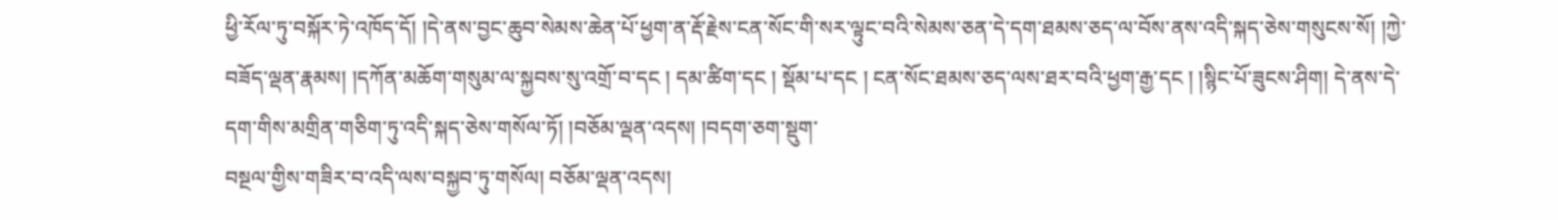ཕྱི་རོལ་ཏུ་བསྐོར་ཏེ་འཁོད་དོ། །དེ་ནས་བྱང་ཆུབ་སེམས་ཆེན་པོ་ཕྱག་ན་རྡོ་རྗེས་ངན་སོང་གི་སར་ལྟུང་བའི་སེམས་ཅན་དེ་དག་ཐམས་ཅད་ལ་བོས་ནས་འདི་སྐད་ཅེས་གསུངས་སོ། །ཀྱེ་བཟོད་ལྡན་རྣམས། །དཀོན་མཆོག་གསུམ་ལ་སྐྱབས་སུ་འགྲོ་བ་དང ། དམ་ཚིག་དང ། སྡོམ་པ་དང ། ངན་སོང་ཐམས་ཅད་ལས་ཐར་བའི་ཕྱག་རྒྱ་དང ། །སྙིང་པོ་ཟུངས་ཤིག། དེ་ནས་དེ་དག་གིས་མགྲིན་གཅིག་ཏུ་འདི་སྐད་ཅེས་གསོལ་ཏོ། །བཅོམ་ལྡན་འདས། །བདག་ཅག་སྡུག་
བསྔལ་གྱིས་གཟིར་བ་འདི་ལས་བསྐྱབ་ཏུ་གསོལ། བཅོམ་ལྡན་འདས།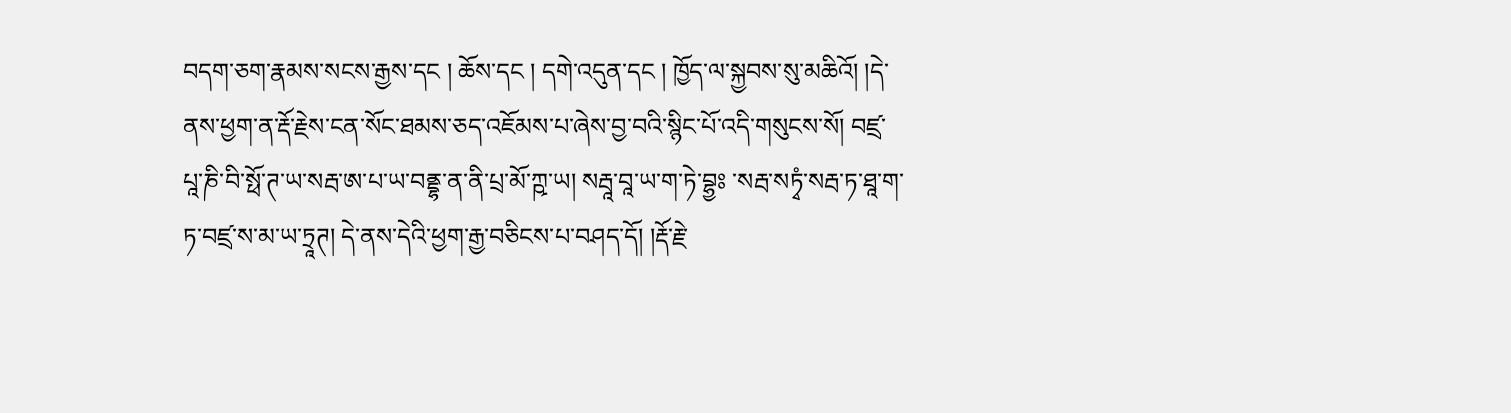བདག་ཅག་རྣམས་སངས་རྒྱས་དང ། ཆོས་དང ། དགེ་འདུན་དང ། ཁྱོད་ལ་སྐྱབས་སུ་མཆིའོ། །དེ་ནས་ཕྱག་ན་རྡོ་རྗེས་ངན་སོང་ཐམས་ཅད་འཇོམས་པ་ཞེས་བྱ་བའི་སྙིང་པོ་འདི་གསུངས་སོ། བཛྲ་པཱ་ཎི་བི་སྥོ་ཊ་ཡ་སརྦ་ཨ་པ་ཡ་བནྡྷ་ན་ནི་པྲ་མོ་ཀྵ་ཡ། སརྦཱ་བཱ་ཡ་ག་ཏེ་བྷྱཿ ་སརྦ་སཏྭཾ་སརྦ་ཏ་ཐཱ་ག་ཏ་བཛྲ་ས་མ་ཡ་ཏྲཱཊ། དེ་ནས་དེའི་ཕྱག་རྒྱ་བཅིངས་པ་བཤད་དོ། །རྡོ་རྗེ་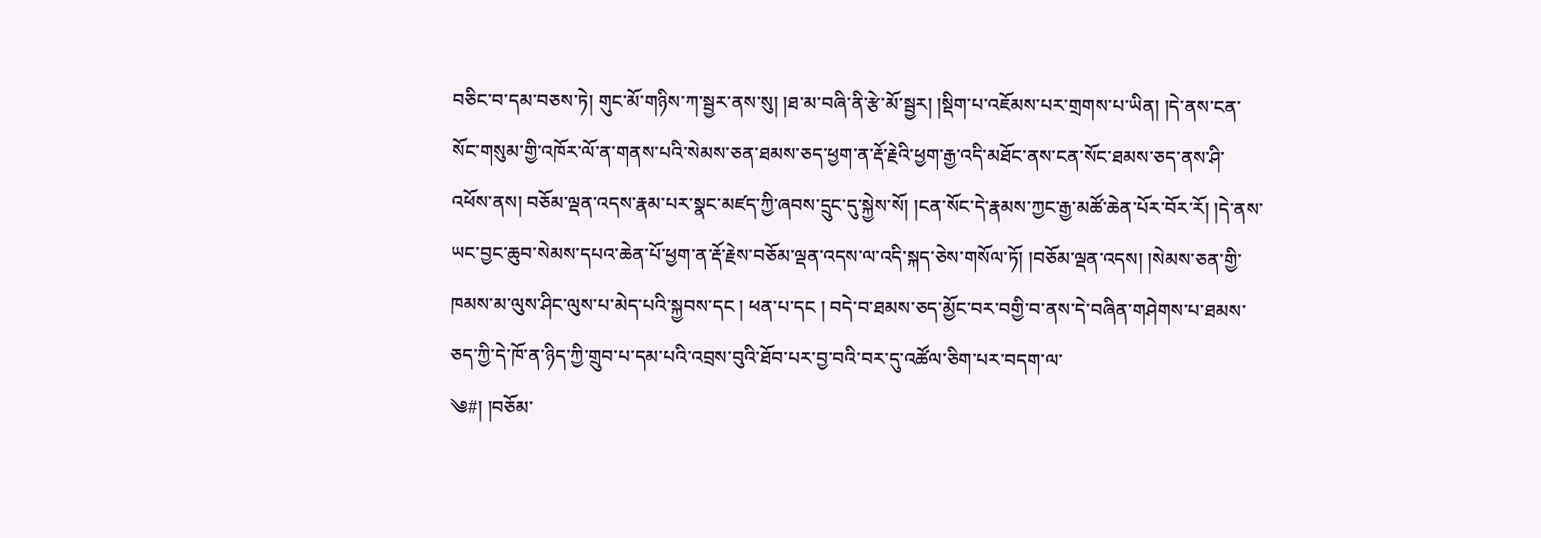བཅིང་བ་དམ་བཅས་ཏེ། གུང་མོ་གཉིས་ཀ་སྦྱར་ནས་སུ། །ཐ་མ་བཞི་ནི་རྩེ་མོ་སྦྱར། །སྡིག་པ་འཇོམས་པར་གྲགས་པ་ཡིན། །དེ་ནས་ངན་སོང་གསུམ་གྱི་འཁོར་ལོ་ན་གནས་པའི་སེམས་ཅན་ཐམས་ཅད་ཕྱག་ན་རྡོ་རྗེའི་ཕྱག་རྒྱ་འདི་མཐོང་ནས་ངན་སོང་ཐམས་ཅད་ནས་ཤི་འཕོས་ནས། བཅོམ་ལྡན་འདས་རྣམ་པར་སྣང་མཛད་ཀྱི་ཞབས་དྲུང་དུ་སྐྱེས་སོ། །ངན་སོང་དེ་རྣམས་ཀྱང་རྒྱ་མཚོ་ཆེན་པོར་བོར་རོ། །དེ་ནས་ཡང་བྱང་ཆུབ་སེམས་དཔའ་ཆེན་པོ་ཕྱག་ན་རྡོ་རྗེས་བཅོམ་ལྡན་འདས་ལ་འདི་སྐད་ཅེས་གསོལ་ཏོ། །བཅོམ་ལྡན་འདས། །སེམས་ཅན་གྱི་ཁམས་མ་ལུས་ཤིང་ལུས་པ་མེད་པའི་སྐྱབས་དང ། ཕན་པ་དང ། བདེ་བ་ཐམས་ཅད་མྱོང་བར་བགྱི་བ་ནས་དེ་བཞིན་གཤེགས་པ་ཐམས་ཅད་ཀྱི་དེ་ཁོ་ན་ཉིད་ཀྱི་གྲུབ་པ་དམ་པའི་འབྲས་བུའི་ཐོབ་པར་བྱ་བའི་བར་དུ་འཚོལ་ཅིག་པར་བདག་ལ་
༄#། །བཅོམ་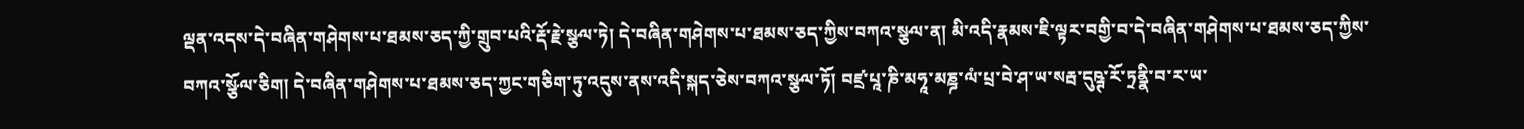ལྡན་འདས་དེ་བཞིན་གཤེགས་པ་ཐམས་ཅད་ཀྱི་གྲུབ་པའི་རྡོ་རྗེ་སྩལ་ཏེ། དེ་བཞིན་གཤེགས་པ་ཐམས་ཅད་ཀྱིས་བཀའ་སྩལ་ན། མི་འདི་རྣམས་ཇི་ལྟར་བགྱི་བ་དེ་བཞིན་གཤེགས་པ་ཐམས་ཅད་ཀྱིས་བཀའ་སྩོལ་ཅིག། དེ་བཞིན་གཤེགས་པ་ཐམས་ཅད་ཀྱང་གཅིག་ཏུ་འདུས་ནས་འདི་སྐད་ཅེས་བཀའ་སྩལ་ཏོ། བཛྲ་པཱ་ཎི་མཧཱ་མཎྜ་ལཾ་པྲ་བེ་ཤ་ཡ་སརྦ་དུཥྚ་རོ་ཏྲནྣི་བ་ར་ཡ་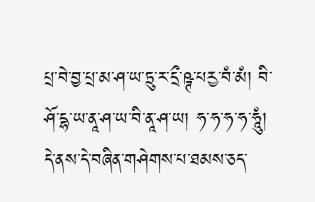པྲ་བེ་བྱ་པྲ་མ་ཤ་ཡ་ཏྲུ་ར་དྲྀ་ཥྚ་པརྱ་བཾ་མཾ། བི་ཤོ་དྷ་ཡ་ནཱ་ཤ་ཡ་བི་ནཱ་ཤ་ཡ། ཧ་ཧ་ཧ་ཧ་ཧཱུཾ། དེ་ནས་དེ་བཞིན་གཤེགས་པ་ཐམས་ཅད་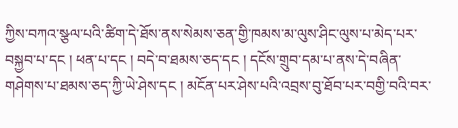ཀྱིས་བཀའ་སྩལ་པའི་ཚིག་དེ་ཐོས་ནས་སེམས་ཅན་གྱི་ཁམས་མ་ལུས་ཤིང་ལུས་པ་མེད་པར་བསྐྱབ་པ་དང ། ཕན་པ་དང ། བདེ་བ་ཐམས་ཅད་དང ། དངོས་གྲུབ་དམ་པ་ནས་དེ་བཞིན་གཤེགས་པ་ཐམས་ཅད་ཀྱི་ཡེ་ཤེས་དང ། མངོན་པར་ཤེས་པའི་འབྲས་བུ་ཐོབ་པར་བགྱི་བའི་བར་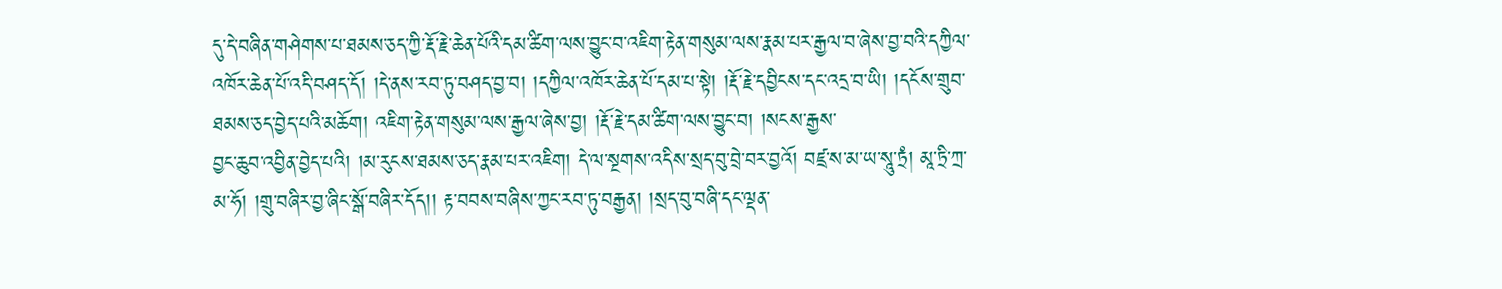དུ་དེ་བཞིན་གཤེགས་པ་ཐམས་ཅད་ཀྱི་རྡོ་རྗེ་ཆེན་པོའི་དམ་ཚིག་ལས་བྱུང་བ་འཇིག་རྟེན་གསུམ་ལས་རྣམ་པར་རྒྱལ་བ་ཞེས་བྱ་བའི་དཀྱིལ་འཁོར་ཆེན་པོ་འདི་བཤད་དོ། །དེ་ནས་རབ་ཏུ་བཤད་བྱ་བ། །དཀྱིལ་འཁོར་ཆེན་པོ་དམ་པ་སྟེ། །རྡོ་རྗེ་དབྱིངས་དང་འདྲ་བ་ཡི། །དངོས་གྲུབ་ཐམས་ཅད་བྱེད་པའི་མཆོག། འཇིག་རྟེན་གསུམ་ལས་རྒྱལ་ཞེས་བྱ། །རྡོ་རྗེ་དམ་ཚིག་ལས་བྱུང་བ། །སངས་རྒྱས་
བྱང་ཆུབ་འབྱིན་བྱེད་པའི། །མ་རུངས་ཐམས་ཅད་རྣམ་པར་འཇིག། དེ་ལ་སྔགས་འདིས་སྲད་བུ་བྲེ་བར་བྱའོ། བཛྲ་ས་མ་ཡ་སཱུ་ཏྲཾ། མཱ་ཏྲི་ཀྲ་མ་ཧོ། །གྲུ་བཞིར་བྱ་ཞིང་སྒོ་བཞིར་དོད།། རྟ་བབས་བཞིས་ཀྱང་རབ་ཏུ་བརྒྱན། །སྲད་བུ་བཞི་དང་ལྡན་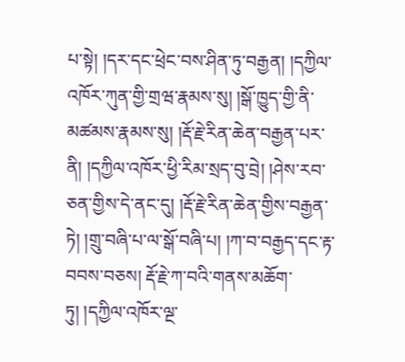པ་སྟེ། །དར་དང་ཕྲེང་བས་ཤིན་ཏུ་བརྒྱན། །དཀྱིལ་འཁོར་ཀུན་གྱི་གྲཝ་རྣམས་སུ། །སྒོ་ཁྱུད་གྱི་ནི་མཚམས་རྣམས་སུ། །རྡོ་རྗེ་རིན་ཆེན་བརྒྱན་པར་ནི། །དཀྱིལ་འཁོར་ཕྱི་རིམ་སྲད་བུ་བྲེ། །ཤེས་རབ་ཅན་གྱིས་དེ་ནང་དུ། །རྡོ་རྗེ་རིན་ཆེན་གྱིས་བརྒྱན་ཏེ། །གྲུ་བཞི་པ་ལ་སྒོ་བཞི་པ། །ཀ་བ་བརྒྱད་དང་རྟ་བབས་བཅས། རྡོ་རྗེ་ཀ་བའི་གནས་མཆོག་ཏུ། །དཀྱིལ་འཁོར་ལྔ་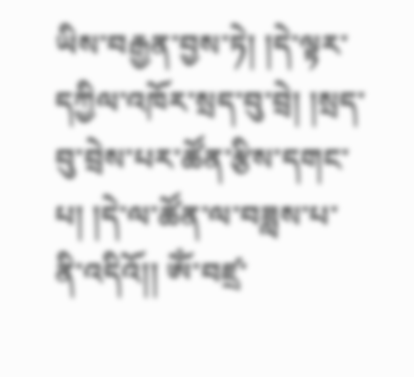ཡིས་བརྒྱན་བྱས་ཏེ། །དེ་ལྟར་དཀྱིལ་འཁོར་སྲད་བུ་བྲེ། །སྲད་བུ་བྲེས་པར་ཚོན་རྩིས་དགང་པ། །དེ་ལ་ཚོན་ལ་བཟླས་པ་ནི་འདིའོ།། ཨོཾ་བཛྲ་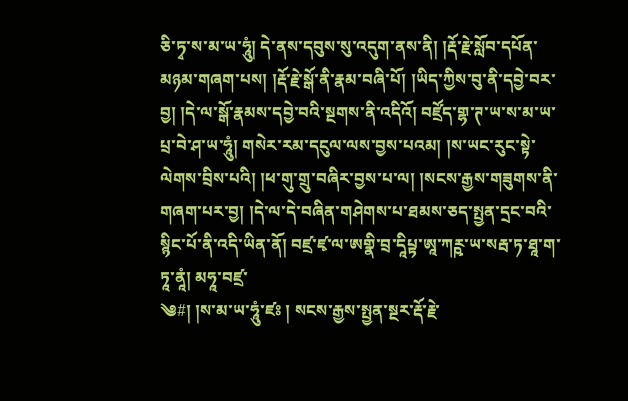ཅི་ཏྭ་ས་མ་ཡ་ཧཱུཾ། དེ་ནས་དབུས་སུ་འདུག་ནས་ནི། །རྡོ་རྗེ་སློབ་དཔོན་མཉམ་གཞག་པས། །རྡོ་རྗེ་སྒོ་ནི་རྣམ་བཞི་པོ། །ཡིད་ཀྱིས་བུ་ནི་དབྱེ་བར་བྱ། །དེ་ལ་སྒོ་རྣམས་དབྱེ་བའི་སྔགས་ནི་འདིའོ། བཛྲོད་གྷ་ཊ་ཡ་ས་མ་ཡ་པྲ་བེ་ཤ་ཡ་ཧཱུཾ། གསེར་རམ་དངུལ་ལས་བྱས་པའམ། །ས་ཡང་རུང་སྟེ་ལེགས་བྲིས་པའི། །ཕ་གུ་གྲུ་བཞིར་བྱས་པ་ལ། །སངས་རྒྱས་གཟུགས་ནི་གཞག་པར་བྱ། །དེ་ལ་དེ་བཞིན་གཤེགས་པ་ཐམས་ཅད་སྤྱན་དྲང་བའི་སྙིང་པོ་ནི་འདི་ཡིན་ནོ། བཛྲ་ཛྭ་ལ་ཨགྣི་བྲ་དཱིཔྟ་ཨཱ་ཀཪྵ་ཡ་སརྦ་ཏ་ཐཱ་ག་ཏཱ་ནཱཾ། མཧཱ་བཛྲ་
༄#། །ས་མ་ཡ་ཧཱུཾ་ཛཿ ། སངས་རྒྱས་སྤྱན་སྔར་རྡོ་རྗེ་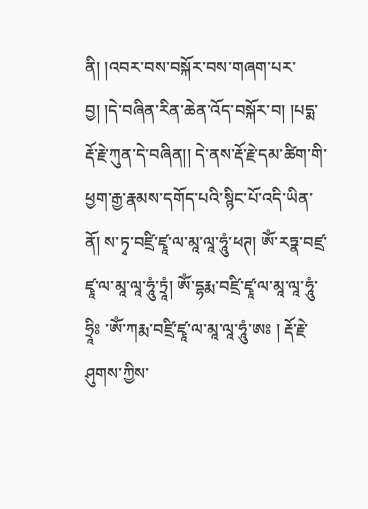ནི། །འབར་བས་བསྐོར་བས་གཞག་པར་བྱ། །དེ་བཞིན་རིན་ཆེན་འོད་བསྐོར་བ། །པདྨ་རྡོ་རྗེ་ཀུན་དེ་བཞིན།། དེ་ནས་རྡོ་རྗེ་དམ་ཚིག་གི་ཕྱག་རྒྱ་རྣམས་དགོད་པའི་སྙིང་པོ་འདི་ཡིན་ནོ། ས་ཏྭ་བཛྲི་ཛྭཱ་ལ་མཱ་ལཱ་ཧཱུཾ་ཕཊ། ཨོཾ་རཏྣ་བཛྲ་ཛྭཱ་ལ་མཱ་ལཱ་ཧཱུཾ་ཏྲཱཾ། ཨོཾ་དྷརྨ་བཛྲི་ཛྭཱ་ལ་མཱ་ལཱ་ཧཱུཾ་ཧྲཱིཿ ་ཨོཾ་ཀརྨ་བཛྲི་ཛྭཱ་ལ་མཱ་ལཱ་ཧཱུཾ་ཨཿ ། རྡོ་རྗེ་ཤུགས་ཀྱིས་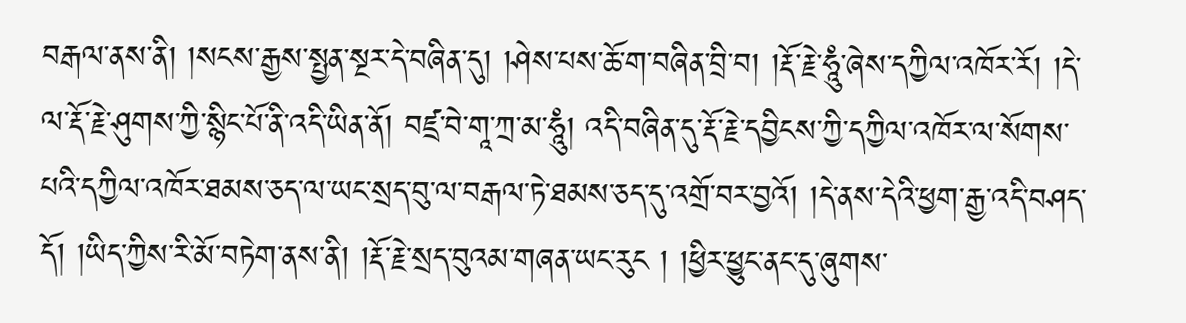བརྒལ་ནས་ནི། །སངས་རྒྱས་སྤྱན་སྔར་དེ་བཞིན་དུ། །ཤེས་པས་ཆོ་ག་བཞིན་བྲི་བ། །རྡོ་རྗེ་ཧཱུཾ་ཞེས་དཀྱིལ་འཁོར་རོ། །དེ་ལ་རྡོ་རྗེ་ཤུགས་ཀྱི་སྙིང་པོ་ནི་འདི་ཡིན་ནོ། བཛྲ་བེ་གཱ་ཀྲ་མ་ཧཱུཾ། འདི་བཞིན་དུ་རྡོ་རྗེ་དབྱིངས་ཀྱི་དཀྱིལ་འཁོར་ལ་སོགས་པའི་དཀྱིལ་འཁོར་ཐམས་ཅད་ལ་ཡང་སྲད་བུ་ལ་བརྒལ་ཏེ་ཐམས་ཅད་དུ་འགྲོ་བར་བྱའོ། །དེ་ནས་དེའི་ཕྱག་རྒྱ་འདི་བཤད་དོ། །ཡིད་ཀྱིས་རི་མོ་བཏེག་ནས་ནི། །རྡོ་རྗེ་སྲད་བུའམ་གཞན་ཡང་རུང ། །ཕྱིར་ཕྱུང་ནང་དུ་ཞུགས་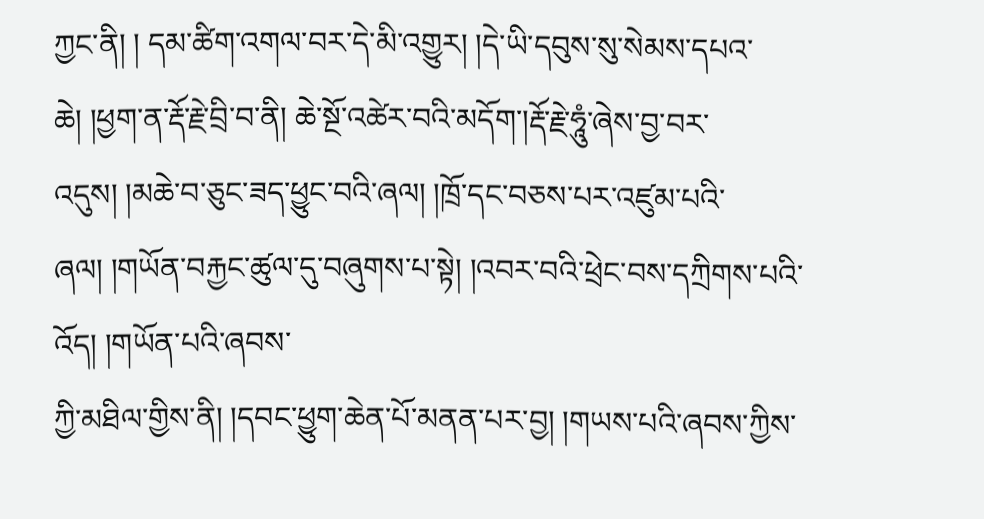ཀྱང་ནི། ། དམ་ཚིག་འགལ་བར་དེ་མི་འགྱུར། །དེ་ཡི་དབུས་སུ་སེམས་དཔའ་ཆེ། །ཕྱག་ན་རྡོ་རྗེ་བྲི་བ་ནི། ཆེ་སྔོ་འཚེར་བའི་མདོག་།རྡོ་རྗེ་ཧཱུཾ་ཞེས་བྱ་བར་འདུས། །མཆེ་བ་ཅུང་ཟད་ཕྱུང་བའི་ཞལ། །ཁྲོ་དང་བཅས་པར་འཛུམ་པའི་ཞལ། །གཡོན་བརྐྱང་ཚུལ་དུ་བཞུགས་པ་སྟེ། །འབར་བའི་ཕྲེང་བས་དཀྲིགས་པའི་འོད། །གཡོན་པའི་ཞབས་
ཀྱི་མཐིལ་གྱིས་ནི། །དབང་ཕྱུག་ཆེན་པོ་མནན་པར་བྱ། །གཡས་པའི་ཞབས་ཀྱིས་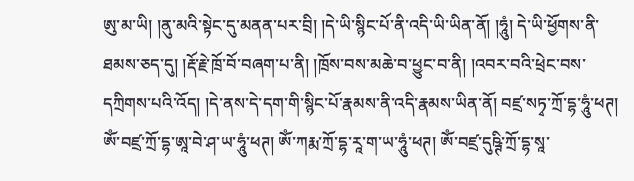ཨུ་མ་ཡི། །ནུ་མའི་སྟེང་དུ་མནན་པར་བྲི། །དེ་ཡི་སྙིང་པོ་ནི་འདི་ཡི་ཡིན་ནོ། །ཧཱུཾ། དེ་ཡི་ཕྱོགས་ནི་ཐམས་ཅད་དུ། །རྡོ་རྗེ་ཁྲོ་བོ་བཞག་པ་ནི། །ཁྲོས་བས་མཆེ་བ་ཕྱུང་བ་ནི། །འབར་བའི་ཕྲེང་བས་དཀྲིགས་པའི་འོད། །དེ་ནས་དེ་དག་གི་སྙིང་པོ་རྣམས་ནི་འདི་རྣམས་ཡིན་ནོ། བཛྲ་སཏྭ་ཀྲོ་དྷ་ཧཱུཾ་ཕཊ། ཨོཾ་བཛྲ་ཀྲོ་དྷ་ཨཱ་བེ་ཤ་ཡ་ཧཱུཾ་ཕཊ། ཨོཾ་ཀརྨ་ཀྲོ་དྷ་རཱ་ག་ཡ་ཧཱུཾ་ཕཊ། ཨོཾ་བཛྲ་དུཥྚི་ཀྲོ་དྷ་སཱ་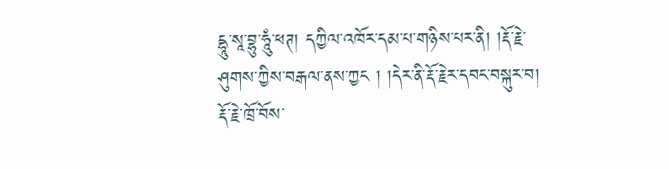དྷཱུ་སཱ་བྷུ་ཧཱུཾ་ཕཊ། དཀྱིལ་འཁོར་དམ་པ་གཉིས་པར་ནི། །རྡོ་རྗེ་ཤུགས་ཀྱིས་བརྒལ་ནས་ཀྱང ། །དེར་ནི་རྡོ་རྗེར་དབང་བསྐུར་བ། རྡོ་རྗེ་ཁྲོ་བོས་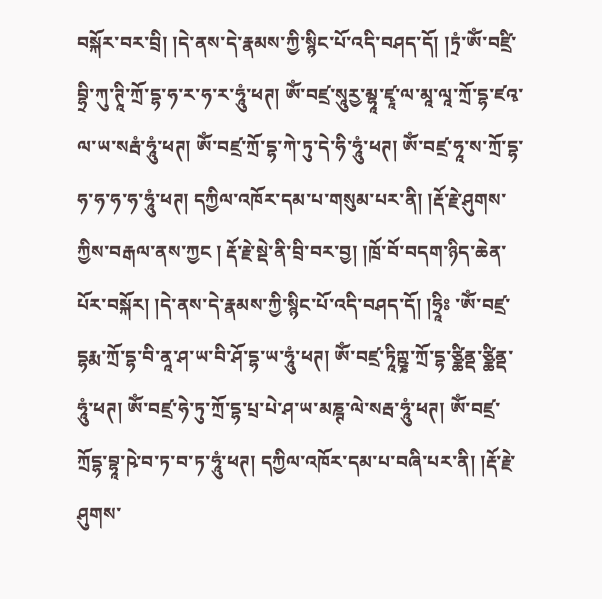བསྐོར་བར་བྲི། །དེ་ནས་དེ་རྣམས་ཀྱི་སྙིང་པོ་འདི་བཤད་དོ། །ཏྲཾ་ཨོཾ་བཛྲི་བྷྲི་ཀུ་ཊཱི་ཀྲོ་དྷ་ཧ་ར་ཧ་ར་ཧཱུཾ་ཕཊ། ཨོཾ་བཛྲ་སཱུརྱ་མྷཱ་ཛྭཱ་ལ་མཱ་ལཱ་ཀྲོ་དྷ་ཛའྭ་ལ་ཡ་སརྦཾ་ཧཱུཾ་ཕཊ། ཨོཾ་བཛྲ་ཀྲོ་དྷ་ཀེ་ཏུ་དེ་ཧི་ཧཱུཾ་ཕཊ། ཨོཾ་བཛྲ་ཧཱ་ས་ཀྲོ་དྷ་ཧ་ཧ་ཧ་ཧ་ཧཱུཾ་ཕཊ། དཀྱིལ་འཁོར་དམ་པ་གསུམ་པར་ནི། །རྡོ་རྗེ་ཤུགས་ཀྱིས་བརྒལ་ནས་ཀྱང ། རྡོ་རྗེ་སྡེ་ནི་བྲི་བར་བྱ། །ཁྲོ་བོ་བདག་ཉིད་ཆེན་པོར་བསྐོར། །དེ་ནས་དེ་རྣམས་ཀྱི་སྙིང་པོ་འདི་བཤད་དོ། །ཧྲཱིཿ ་ཨོཾ་བཛྲ་དྷརྨ་ཀྲོ་དྷ་བི་ནཱ་ཤ་ཡ་བི་ཤོ་དྷ་ཡ་ཧཱུཾ་ཕཊ། ཨོཾ་བཛྲ་ཏཱིཀྵྞ་ཀྲོ་དྷ་ཙྪིནྡ་ཙྪིནྡ་ཧཱུཾ་ཕཊ། ཨོཾ་བཛྲ་ཧེ་ཏུ་ཀྲོ་དྷ་པྲ་པེ་ཤ་ཡ་མཎྚ་ལེ་སརྦ་ཧཱུཾ་ཕཊ། ཨོཾ་བཛྲ་ཀྲོདྷ་བྷཱ་ཥེ་བ་ཏ་བ་ཏ་ཧཱུཾ་ཕཊ། དཀྱིལ་འཁོར་དམ་པ་བཞི་པར་ནི། །རྡོ་རྗེ་ཤུགས་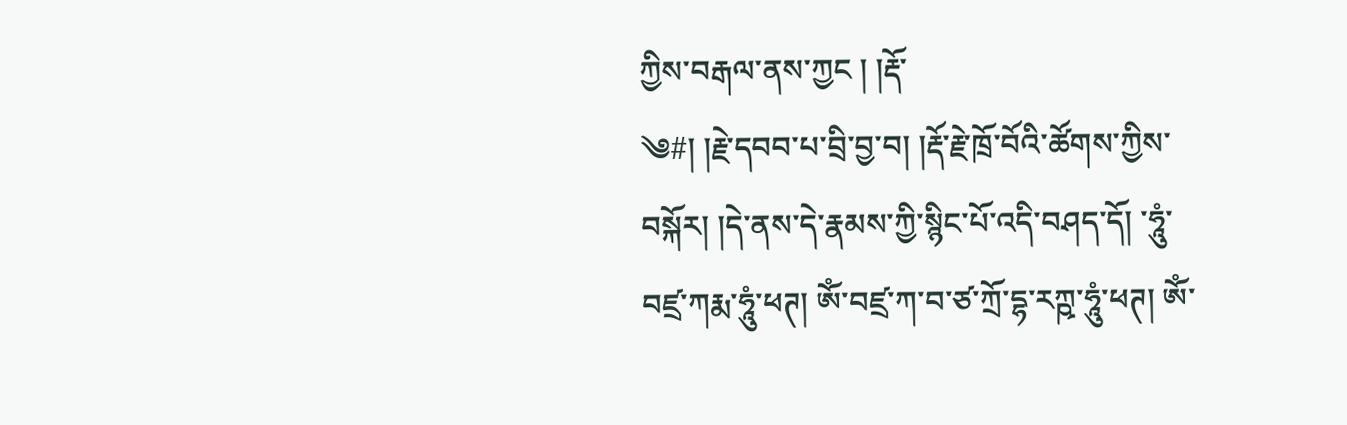ཀྱིས་བརྒལ་ནས་ཀྱང ། །རྡོ་
༄#། །རྗེ་དབབ་པ་བྲི་བྱ་བ། །རྡོ་རྗེ་ཁྲོ་བོའི་ཚོགས་ཀྱིས་བསྐོར། །དེ་ནས་དེ་རྣམས་ཀྱི་སྙིང་པོ་འདི་བཤད་དོ། ་ཧཱུཾ་བཛྲ་ཀརྨ་ཧཱུཾ་ཕཊ། ཨོཾ་བཛྲ་ཀ་བ་ཙ་ཀྲོ་དྷ་རཀྵ་ཧཱུཾ་ཕཊ། ཨོཾ་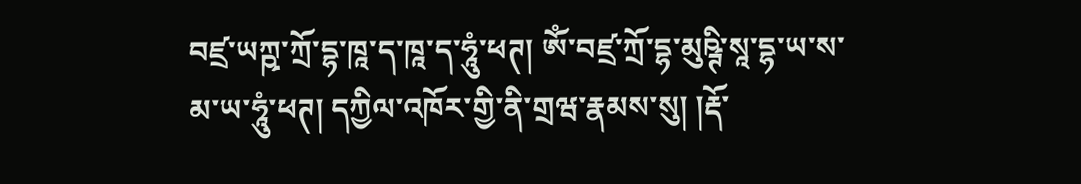བཛྲ་ཡཀྵ་ཀྲོ་དྷ་ཁཱ་ད་ཁཱ་ད་ཧཱུཾ་ཕཊ། ཨོཾ་བཛྲ་ཀྲོ་དྷ་མུཥྚི་སཱ་དྷ་ཡ་ས་མ་ཡ་ཧཱུཾ་ཕཊ། དཀྱིལ་འཁོར་གྱི་ནི་གྲཝ་རྣམས་སུ། །རྡོ་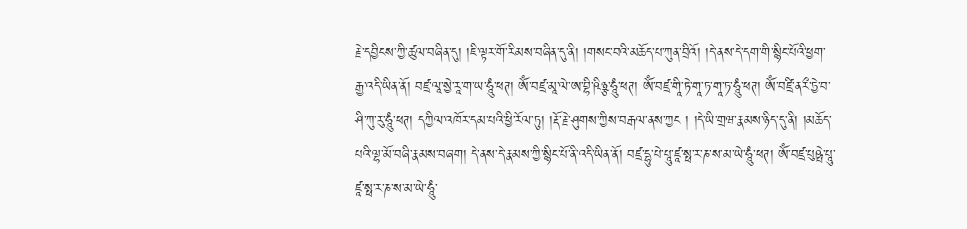རྗེ་དབྱིངས་ཀྱི་ཚུལ་བཞིན་དུ། །ཇི་ལྟར་གོ་རིམས་བཞིན་དུ་ནི། །གསང་བའི་མཆོད་པ་ཀུན་བྲིའོ། །དེ་ནས་དེ་དག་གི་སྙིང་པོའི་ཕྱག་རྒྱ་འདི་ཡིན་ནོ། བཛྲ་ལཱ་སྱེ་རཱ་ག་ཡ་ཧཱུཾ་ཕཊ། ཨོཾ་བཛྲ་མཱ་ལེ་ཨ་བྷི་ཥིཉྩ་ཧཱུཾ་ཕཊ། ཨོཾ་བཛྲ་གཱི་ཏེ་གཱ་ཏ་གཱ་ཏ་ཧཱུཾ་ཕཊ། ཨོཾ་བཛྲི་ནརྀ་ཏྱེ་བ་ཤི་ཀུ་རུ་ཧཱུཾ་ཕཊ། དཀྱིལ་འཁོར་དམ་པའི་ཕྱི་རོལ་ཏུ། །རྡོ་རྗེ་ཤུགས་ཀྱིས་བརྒལ་ནས་ཀྱང ། །དེ་ཡི་གྲཝ་རྣམས་ཉིད་དུ་ནི། །མཆོད་པའི་ལྷ་མོ་བཞི་རྣམས་བཞག། དེ་ནས་དེ་རྣམས་ཀྱི་སྙིང་པོ་ནི་འདི་ཡིན་ནོ། བཛྲ་དྷུ་པེ་པཱུ་ཛཱ་སྥ་ར་ཎ་ས་མ་ཡེ་ཧཱུཾ་ཕཊ། ཨོཾ་བཛྲ་པུཥྤེ་པཱུ་ཛཱ་སྥ་ར་ཎ་ས་མ་ཡེ་ཧཱུཾ་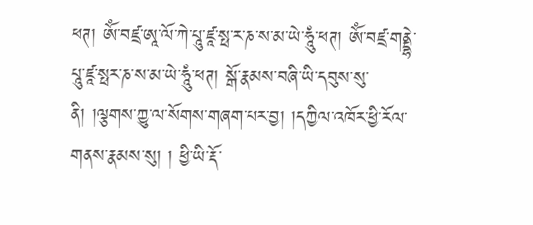ཕཊ། ཨོཾ་བཛྲ་ཨཱ་ལོ་ཀེ་པཱུ་ཛཱ་སྥ་ར་ཎ་ས་མ་ཡེ་ཧཱུཾ་ཕཊ། ཨོཾ་བཛྲ་གནྡྷེ་པཱུ་ཛཱ་སྥར་ཎ་ས་མ་ཡེ་ཧཱུཾ་ཕཊ། སྒོ་རྣམས་བཞི་ཡི་དབུས་སུ་ནི། །ལྕགས་ཀྱུ་ལ་སོགས་གཞག་པར་བྱ། །དཀྱིལ་འཁོར་ཕྱི་རོལ་གནས་རྣམས་སུ། ། ཕྱི་ཡི་རྡོ་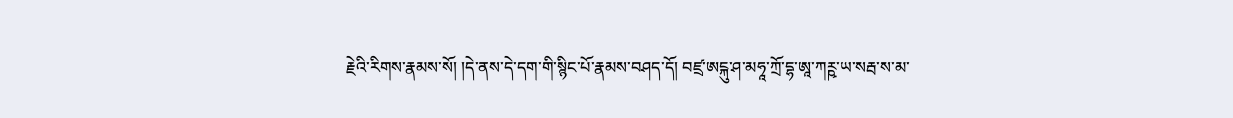རྗེའི་རིགས་རྣམས་སོ། །དེ་ནས་དེ་དག་གི་སྙིང་པོ་རྣམས་བཤད་དོ། བཛྲ་ཨངྐུ་ཤ་མཧཱ་ཀྲོ་དྷ་ཨཱ་ཀཪྵ་ཡ་སརྦ་ས་མ་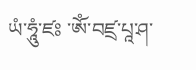ཡཾ་ཧཱུཾ་ཛཿ ་ཨོཾ་བཛྲ་པཱ་ཤ་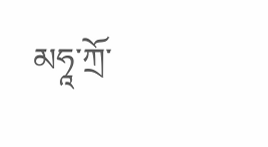མཧཱ་ཀྲོ་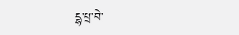དྷ་པྲ་བེ་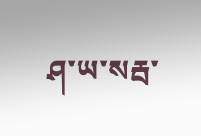ཤ་ཡ་སརྦ་